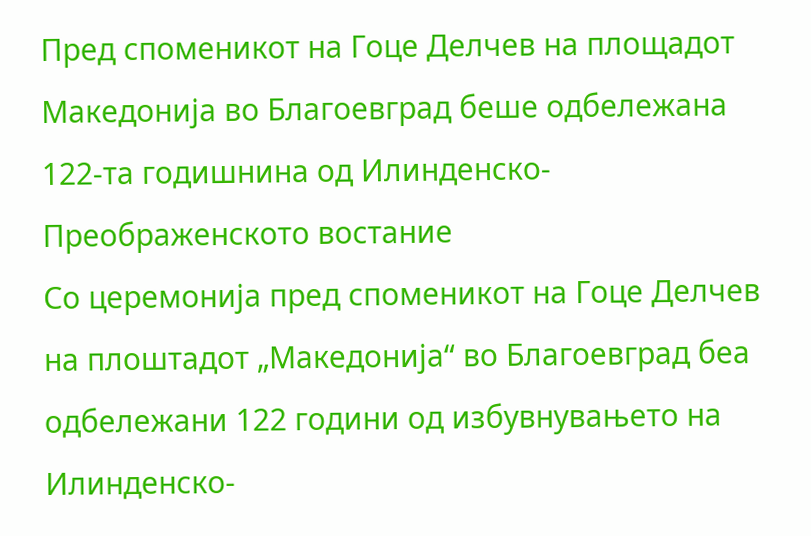Пред споменикот на Гоце Делчев на площадот Македонија во Благоевград беше одбележана 122-та годишнина од Илинденско-Преображенското востание
Со церемонија пред споменикот на Гоце Делчев на плоштадот „Македонија“ во Благоевград беа одбележани 122 години од избувнувањето на Илинденско-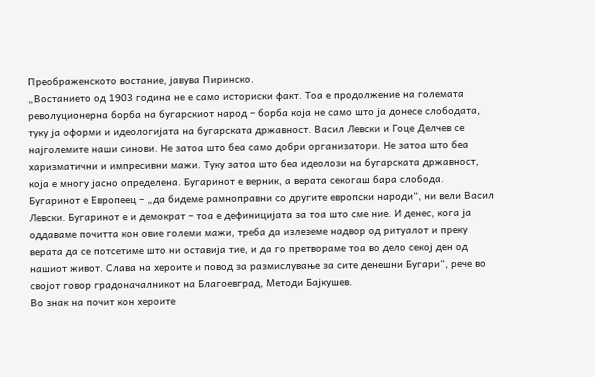Преображенското востание, јавува Пиринско.
„Востанието од 1903 година не е само историски факт. Тоа е продолжение на големата револуционерна борба на бугарскиот народ – борба која не само што ја донесе слободата, туку ја оформи и идеологијата на бугарската државност. Васил Левски и Гоце Делчев се најголемите наши синови. Не затоа што беа само добри организатори. Не затоа што беа харизматични и импресивни мажи. Туку затоа што беа идеолози на бугарската државност, која е многу јасно определена. Бугаринoт е верник, а верата секогаш бара слобода. Бугаринoт е Европеец – „да бидеме рамноправни со другите европски народи“, ни вели Васил Левски. Бугаринoт е и демократ – тоа е дефиницијата за тоа што сме ние. И денес, кога ја оддаваме почитта кон овие големи мажи, треба да излеземе надвор од ритуалот и преку верата да се потсетиме што ни оставија тие, и да го претвораме тоа во дело секој ден од нашиот живот. Слава на хероите и повод за размислување за сите денешни Бугари“, рече во својот говор градоначалникот на Благоевград, Методи Бајкушев.
Во знак на почит кон хероите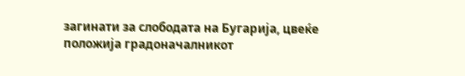загинати за слободата на Бугарија, цвеќе положија градоначалникот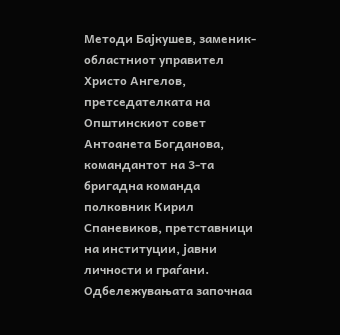Методи Бајкушев, заменик-областниот управител Христо Ангелов, претседателката на Општинскиот совет Антоанета Богданова, командантот на 3-та бригадна команда полковник Кирил Спаневиков, претставници на институции, јавни личности и граѓани.
Одбележувањата започнаа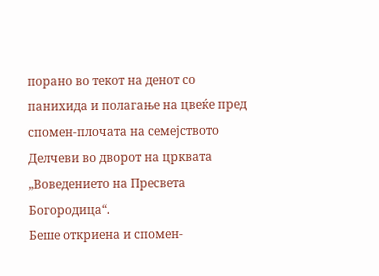порано во текот на денот со панихида и полагање на цвеќе пред спомен-плочата на семејството Делчеви во дворот на црквата „Воведението на Пресвета Богородица“.
Беше откриена и спомен-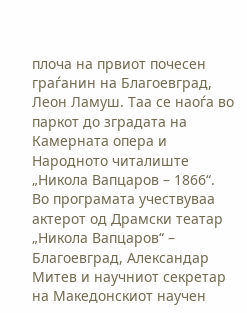плоча на првиот почесен граѓанин на Благоевград, Леон Ламуш. Таа се наоѓа во паркот до зградата на Камерната опера и Народното читалиште „Никола Вапцаров – 1866“.
Во програмата учествуваа актерот од Драмски театар „Никола Вапцаров“ – Благоевград, Александар Митев и научниот секретар на Македонскиот научен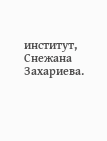институт, Снежана Захариева.